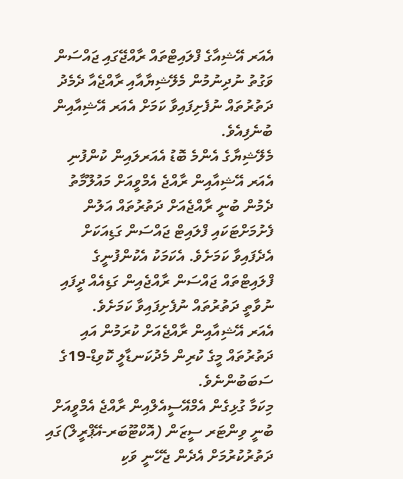އެއަރ އޭޝިއާގެ ފްލައިޓްތައް ރާއްޖޭގައި ޖައްސަން ވަގުތު ނުދިނުމުން މެލޭޝިޔާއާއި ރާއްޖެއާ ދެމެދު ދަތުރުތައް ނުފެށިފައިވާ ކަމަށް އެއަރ އޭޝިއާއިން ބުނެފިއެވެ.
މެލޭޝިޔާގެ އެންމެ ބޮޑު އެއަރލައިން ކުންފުނި އެއަރ އޭޝިއާއިން ރާއްޖެ އެމްވީއަށް މައުލޫމާތު ދެމުން ބުނީ ރާއްޖެއަށް ދަތުރުތައް އަލުން ފެށުމަށްޓަކައި ފްލައިޓް ޖައްސަން ގަޑިއަކަށް އެދެފައިވާ ކަމަށެވެ. އެކަމަކު އެކުންފުނީގެ ފްލައިޓްތައް ޖައްސަން ރާއްޖެއިން ގަޑިއެއް ދީފައި ނުވާތީ ދަތުރުތައް ނުފެށިފައިވާ ކަމަށެވެ.
އެއަރ އޭޝިއާއިން ރާއްޖެއަށް ކުރަމުން އައި ދަތުރުތައް މީގެ ކުރިން މެދުކަނޑާލީ ކޮވިޑް-19ގެ ސަބަބުންނެވެ.
މިކަމާ ގުޅިގެން އެމްއޭސީއެލްއިން ރާއްޖެ އެމްވީއަށް ބުނީ ވިންޓަރ ސީޒަން (އޮކްޓޫބަރ-އޭޕްރީލް)ގައި ދަތުރުކުރުމަށް އެދެން ޖެހޭނީ ވަކި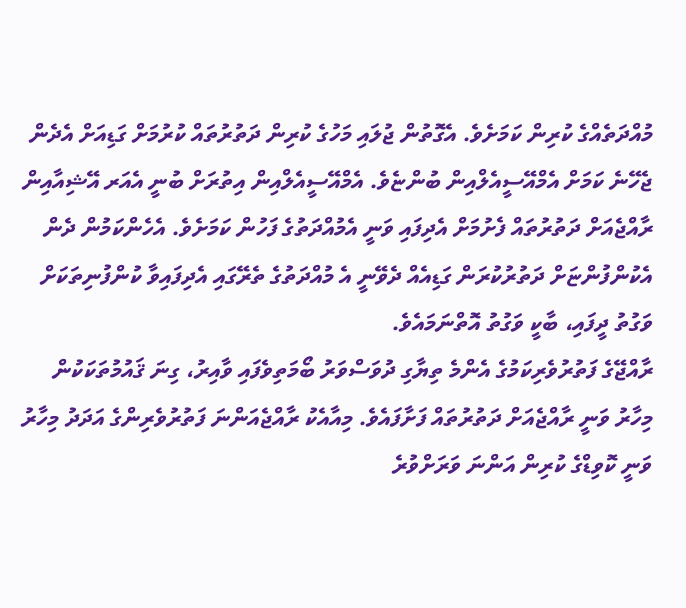މުއްދަތެއްގެ ކުރިން ކަމަށެވެ. އެގޮތުން ޖުލައި މަހުގެ ކުރިން ދަތުރުތައް ކުރުމަށް ގަޑިއަށް އެދެން ޖެހޭނެ ކަމަށް އެމްއޭސީއެލްއިން ބުންޏެވެ. އެމްއޭސީއެލްއިން އިތުރަށް ބުނީ އެއަރ އޭޝިއާއިން ރާއްޖެއަށް ދަތުރުތައް ފެށުމަށް އެދިފައި ވަނީ އެމުއްދަތުގެ ފަހުން ކަމަށެވެ. އެހެންކަމުން ދެން އެކުންފުންޏަށް ދަތުރުކުރަން ގަޑިއެއް ދެވޭނީ އެ މުއްދަތުގެ ތެރޭގައި އެދިފައިވާ ކުންފުނިތަކަށް ވަގުތު ދީފައި، ބާކީ ވަގުތު އޮތްނަމައެވެ.
ރާއްޖޭގެ ފަތުރުވެރިކަމުގެ އެންމެ ތިޔާގި ދުވަސްވަރު ބޯމަތިވެފައި ވާއިރު، ގިނަ ޤައުމުތަކަކުން މިހާރު ވަނީ ރާއްޖެއަށް ދަތުރުތައް ފަށާފައެވެ. މިއާއެކު ރާއްޖެއަންނަ ފަތުރުވެރިންގެ އަދަދު މިހާރު ވަނީ ކޮވިޑްގެ ކުރިން އަންނަ ވަރަށްވުރެ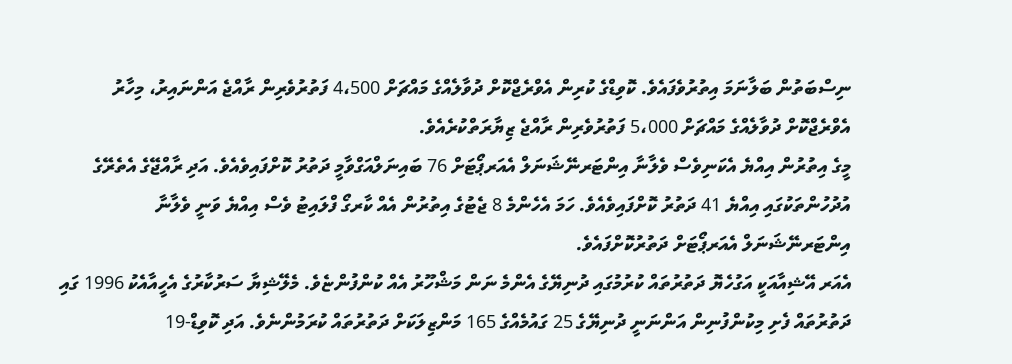ނިސްބަތުން ބަލާނަމަ އިތުރުވެފައެވެ. ކޮވިޑްގެ ކުރިން އެވްރެޖްކޮށް ދުވާލެއްގެ މައްޗަށް 4،500 ފަތުރުވެރިން ރާއްޖެ އަންނައިރު، މިހާރު އެވްރެޖްކޮށް ދުވާލެއްގެ މައްޗަށް 5،000 ފަތުރުވެރިން ރާއްޖެ ޒިޔާރަތްކުރެއެވެ.
މީގެ އިތުރުން އިއްޔެ އެކަނިވެސް ވެލާނާ އިންޓަރނޭޝަނަލް އެއަރޕޯޓަށް 76 ބައިނަލްއަގްވާމީ ދަތުރު ކޮށްފައިވެއެވެ. އަދި ރާއްޖޭގެ އެތެރޭގެ އުދުހުންތަކުގައި އިއްޔެ 41 ދަތުރު ކޮށްފައިވެއެވެ. ހަމަ އެހެންމެ 8 ޖެޓުގެ އިތުރުން އެއް ކާރގޯ ފްލައިޓު ވެސް އިއްޔެ ވަނީ ވެލާނާ އިންޓަރނޭޝަނަލް އެއަރޕޯޓަށް ދަތުރުކޮށްފައެވެ.
އެއަރ އޭޝިއާއަކީ އަގުހެޔޮ ދަތުރުތައް ކުރުމުގައި ދުނިޔޭގެ އެންމެ ނަން މަޝްހޫރު އެއް ކުންފުންޏެވެ. މެލޭޝިޔާ ސަރުކާރުގެ އެހީއާއެކު 1996 ގައި ދަތުރުތައް ފެށި މިކުންފުނިން އަންނަނީ ދުނިޔޭގެ 25 ގައުމެއްގެ 165 މަންޒިލަކަށް ދަތުރުތައް ކުރަމުންނެވެ. އަދި ކޮވިޑް-19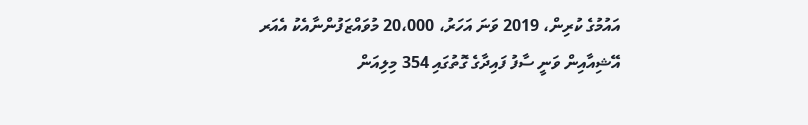އައުމުގެ ކުރިން، 2019 ވަނަ އަހަރު، 20،000 މުވައްޒަފުންނާއެކު އެއަރ އޭޝިއާއިން ވަނީ ސާފު ފައިދާގެ ގޮތުގައި 354 މިލިއަން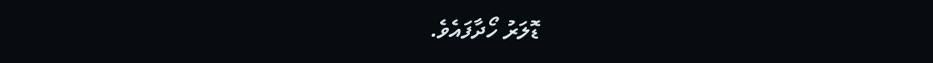ޑޮލަރު ހޯދާފައެވެ.